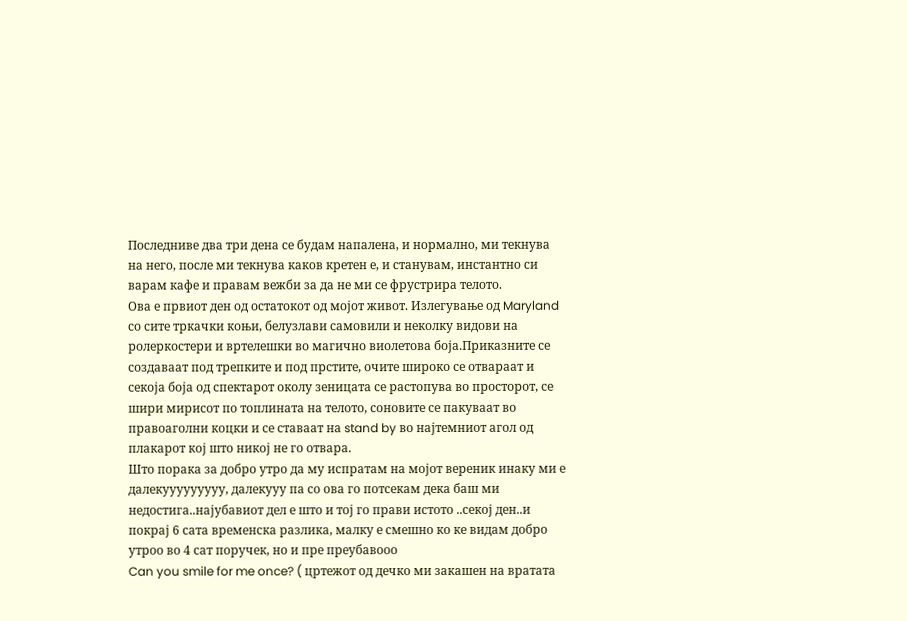Последниве два три дена се будам напалена, и нормално, ми текнува на него, после ми текнува каков кретен е, и станувам, инстантно си варам кафе и правам вежби за да не ми се фрустрира телото.
Ова е првиот ден од остатокот од мојот живот. Излегување од Maryland со сите тркачки коњи, белузлави самовили и неколку видови на ролеркостери и вртелешки во магично виолетова боја.Приказните се создаваат под трепките и под прстите, очите широко се отвараат и секоја боја од спектарот околу зеницата се растопува во просторот, се шири мирисот по топлината на телото, соновите се пакуваат во правоаголни коцки и се ставаат на stand by во најтемниот агол од плакарот кој што никој не го отвара.
Што порака за добро утро да му испратам на мојот вереник инаку ми е далекууууууууу, далекууу па со ова го потсекам дека баш ми недостига..најубавиот дел е што и тој го прави истото ..секој ден..и покрај 6 сата временска разлика, малку е смешно ко ке видам добро утроо во 4 сат поручек, но и пре преубавооо
Can you smile for me once? ( цртежот од дечко ми закашен на вратата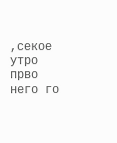,секое утро прво него го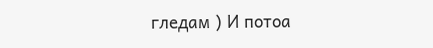гледам ) И потоа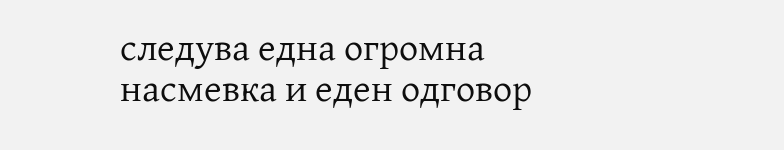следува една огромна насмевка и еден одговор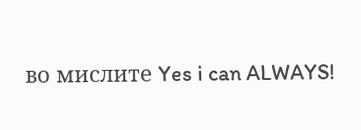во мислите Yes i can ALWAYS!